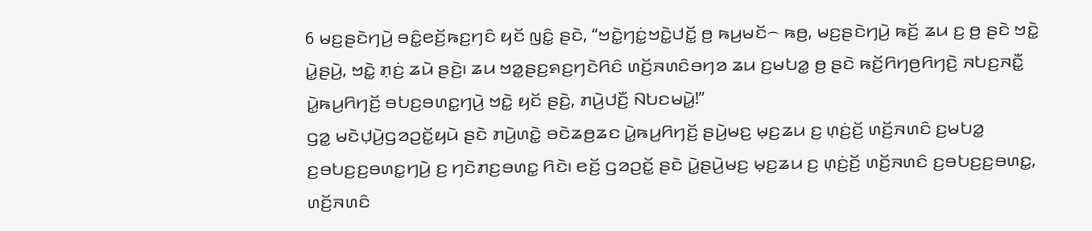6 ꤗꤢ꤬ꤔꤢꤧꤚꤣꤧ꤬ ꤋꤢꤨ꤭ꤕꤢꤩ꤬ꤒꤢ꤬ꤚꤢꤨ ꤟꤢꤩ ꤜꤢꤨ꤭ ꤔꤢꤧ, “ꤠꤢꤧ꤭ꤚꤢꤦ꤭ꤠꤢꤧ꤭ꤓꤢꤩ꤭ ꤥ꤬ ꤒꤣ꤬ꤗꤢꤩ꤮ ꤒꤥ꤬, ꤗꤢ꤬ꤔꤢꤧꤚꤣꤧ꤬ ꤒꤢꤩ꤬ ꤘꤣ ꤢ꤬ ꤥ꤬ ꤔꤢꤧ ꤠꤢꤧ꤭ ꤣꤧ꤭ꤔꤣꤧ꤬, ꤠꤢꤧ꤭ ꤊ꤫ꤢꤦ꤬ ꤘꤣꤧ ꤔꤢꤧ꤬꤯ ꤘꤣ ꤠꤤ꤭ꤔꤢ꤬ꤎꤢ꤬ꤚꤢꤧꤖꤢꤨ ꤛꤢꤩ꤬ꤏꤛꤢꤨꤋꤚꤤ ꤘꤣ ꤢ꤬ꤗꤝꤤ꤭ ꤥ꤬ ꤔꤢꤧ ꤒꤢꤩ꤬ꤖꤚꤥ꤬ꤖꤚꤢꤧ꤬ ꤏꤝꤢ꤬ꤏꤢꤪ꤭ ꤣꤧ꤭ꤒꤣ꤬ꤖꤚꤢꤩ꤬ ꤋꤝꤢ꤬ꤋꤛꤢ꤭ꤚꤣꤧ꤬ ꤠꤢꤧ꤭ ꤟꤢꤩ ꤔꤢꤧ꤬, ꤊꤣꤧ꤬ꤓꤢꤪ꤬ ꤡꤝꤢꤗꤣꤧ꤭!”
ꤞꤤ꤭ ꤗꤢꤧꤓ꤫ꤣꤧ꤬ꤞꤤꤑꤢꤩ꤭ꤟꤣꤧ ꤔꤢꤧ ꤊꤣꤧ꤬ꤛꤢꤧ꤭ ꤋꤢꤧꤘꤥ꤬ꤘꤢ ꤣꤧ꤭ꤒꤣ꤬ꤖꤚꤢꤩ꤬ ꤔꤣꤧ꤬ꤗꤢ꤬ ꤗ꤫ꤢ꤬ꤘꤣ ꤢ꤬ ꤛ꤫ꤢꤦ꤬ꤢꤩ꤬ ꤛꤢꤩ꤬ꤏꤛꤢꤨ ꤢ꤬ꤗꤝꤤ꤭ ꤢ꤬ꤋꤝꤢ꤬ꤢ꤬ꤋꤛꤢ꤭ꤚꤣꤧ꤬ ꤢ꤬ ꤚꤢꤧꤊꤢ꤬ꤋꤛꤢ꤭ ꤖꤢꤧ꤯ ꤕꤢꤩ꤬ ꤞꤤꤑꤢꤩ꤭ ꤔꤢꤧ ꤣꤧ꤭ꤔꤣꤧ꤬ꤗꤢ꤬ ꤗ꤫ꤢ꤬ꤘꤣ ꤢ꤬ ꤛ꤫ꤢꤦ꤬ꤢꤩ꤬ ꤛꤢꤩ꤬ꤏꤛꤢꤨ ꤢ꤬ꤋꤝꤢ꤬ꤢ꤬ꤋꤛꤢ꤭, ꤛꤢꤩ꤬ꤏꤛꤢꤨ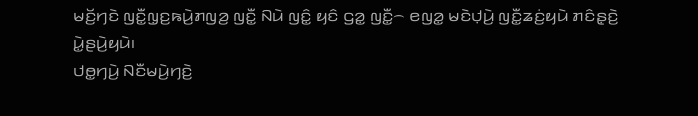ꤗꤢꤩ꤬ꤚꤢꤧ ꤜꤢꤪ꤭ꤜ꤫ꤢ꤬ꤒꤣꤧ꤬ꤊꤜꤤ꤬ ꤜꤢꤪ꤭ ꤡꤣꤧ ꤜꤢꤨ꤭ ꤟꤢꤨ ꤞꤤ꤭ ꤜꤢꤪ꤭꤮ ꤕꤜꤤ꤭ ꤗꤢꤧꤓ꤫ꤣꤧ꤬ ꤜꤢꤪ꤭ꤘꤢꤦ꤬ꤟꤣꤧ ꤊꤢꤨꤔ꤫ꤢꤧ꤬ ꤣꤧ꤭ꤔꤣꤧ꤬ꤟꤣꤧ꤯
ꤓꤥ꤭ꤚꤣꤧ꤬ ꤡꤢꤪꤗꤣꤧ꤬ꤚꤢꤧ꤬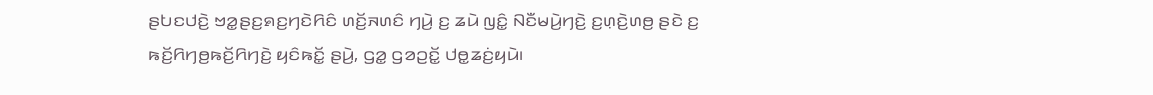ꤔꤝꤢꤓꤢꤧ꤬ ꤠꤤ꤭ꤔꤢ꤬ꤎꤢ꤬ꤚꤢꤧꤖꤢꤨ ꤛꤢꤩ꤬ꤏꤛꤢꤨ ꤚꤣꤧ꤬ ꤢ꤬ ꤘꤣꤧ ꤜꤢꤨ꤭ ꤡꤢꤪꤗꤣꤧ꤬ꤚꤢꤧ꤬ ꤢ꤬ꤛ꤫ꤢꤧ꤬ꤛꤥ꤬ ꤔꤢꤧ ꤢ꤬ ꤒꤢꤩ꤬ꤖꤚꤥ꤬ꤒꤢꤩ꤬ꤖꤚꤢꤧ꤬ ꤟꤢꤨꤒꤢꤩ꤭ ꤔꤣꤧ꤬, ꤞꤤ꤭ ꤞꤤꤑꤢꤩ꤭ ꤓꤥ꤭ꤘꤢꤦ꤬ꤟꤣꤧ꤯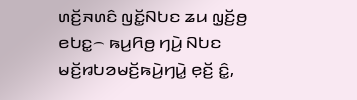ꤛꤢꤩ꤬ꤏꤛꤢꤨ ꤜꤢꤩ꤭ꤡꤝꤢ ꤘꤣ ꤜ꤫ꤢꤩ꤬ꤥ꤬ ꤕꤝꤢ꤭꤮ ꤒꤣ꤬ꤖꤥ꤬ ꤚꤣꤧ꤬ ꤡꤝꤢ ꤗꤢꤩ꤬ꤙꤝꤤꤗꤢꤩ꤬ꤒꤣꤧ꤬ꤚꤣꤧ꤭ ꤕ꤫ꤢꤩ꤬ ꤢꤨ꤭,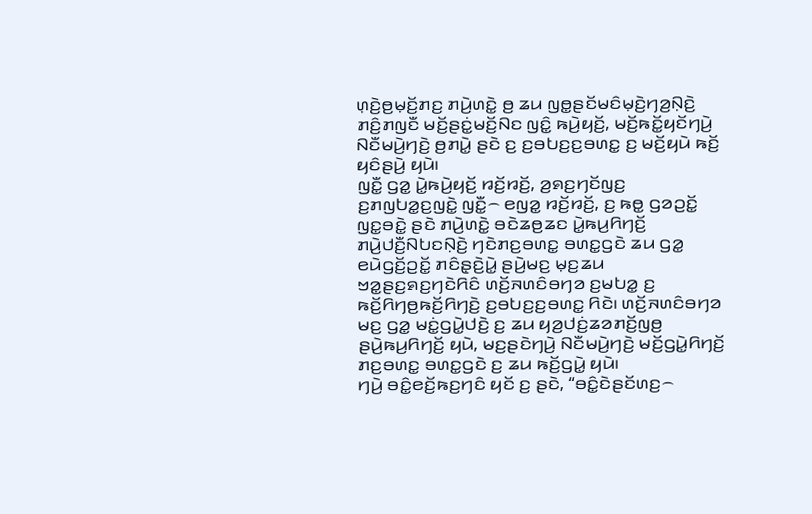ꤛ꤫ꤢꤧ꤬ꤥ꤬ꤗ꤫ꤢꤩ꤬ꤊꤢ꤬ ꤊꤣꤧ꤬ꤛꤢꤧ꤭ ꤥ꤬ ꤘꤣ ꤜꤥ꤭ꤔꤢꤩꤗꤢꤨꤗ꤫ꤢꤧ꤬ꤚꤤ꤬ꤡ꤫ꤢꤧ꤬ ꤊꤢꤨ꤬ꤊꤜꤢꤪ ꤗꤢꤩ꤬ꤔꤢꤦ꤭ꤗꤢꤩ꤬ꤡꤢ ꤜꤢꤨ꤭ ꤒꤣꤧ꤬ꤟꤢꤩ꤬, ꤗꤢꤩ꤬ꤒꤢꤩ꤭ꤟꤢꤩꤚꤣꤧ꤬ ꤡꤢꤪꤗꤣꤧ꤬ꤚꤢꤧ꤬ ꤥ꤬ꤊꤣꤧ꤭ ꤔꤢꤧ ꤢ꤬ ꤢ꤬ꤋꤝꤢ꤬ꤢ꤬ꤋꤛꤢ꤭ ꤢ꤬ ꤗꤢꤩ꤬ꤟꤣꤧ ꤒꤢꤩ꤬ ꤟꤢꤨꤔꤣꤧ꤬ ꤟꤣꤧ꤯
ꤜꤢꤪ꤭ ꤞꤤ꤭ ꤣꤧ꤭ꤒꤣꤧ꤬ꤟꤢꤩ꤬ ꤙꤢꤩ꤬ꤙꤢꤩ꤬, ꤤ꤬ꤎꤢ꤬ꤚꤢꤩꤜꤢ꤬ ꤢ꤬ꤊꤜꤝꤤ꤭ꤢ꤬ꤜꤢꤧ꤭ ꤜꤢꤪ꤭꤮ ꤕꤜꤤ꤭ ꤙꤢꤩ꤬ꤙꤢꤩ꤬, ꤢ꤬ ꤒꤥ꤭ ꤞꤤꤑꤢꤩ꤭ ꤜꤢ꤭ꤋꤢꤧ꤭ ꤔꤢꤧ ꤊꤣꤧ꤬ꤛꤢꤧ꤭ ꤋꤢꤧꤘꤥ꤬ꤘꤢ ꤣꤧ꤭ꤒꤣ꤬ꤖꤚꤢꤩ꤬ ꤊꤣꤧ꤬ꤓꤢꤪ꤬ꤡꤝꤢꤡ꤫ꤢꤧ꤬ ꤚꤢꤧꤊꤢ꤬ꤋꤛꤢ꤭ ꤋꤛꤢ꤭ꤞꤢꤧ ꤘꤣ ꤞꤤ꤭ ꤕꤣꤧꤞꤢꤩ꤬ꤑꤢꤩ꤭ ꤊꤢꤨꤔ꤫ꤢꤧ꤬ꤣꤧ꤭ ꤔꤣꤧ꤬ꤗꤢ꤬ ꤗ꤫ꤢ꤬ꤘꤣ ꤠꤤ꤭ꤔꤢ꤬ꤎꤢ꤬ꤚꤢꤧꤖꤢꤨ ꤛꤢꤩ꤬ꤏꤛꤢꤨꤋꤚꤤ ꤢ꤬ꤗꤝꤤ꤭ ꤢ꤬ ꤒꤢꤩ꤬ꤖꤚꤥ꤬ꤒꤢꤩ꤬ꤖꤚꤢꤧ꤬ ꤢ꤬ꤋꤝꤢ꤬ꤢ꤬ꤋꤛꤢ꤭ ꤖꤢꤧ꤯ ꤛꤢꤩ꤬ꤏꤛꤢꤨꤋꤚꤤ ꤗꤢ꤬ ꤞꤤ꤭ ꤗꤢꤦ꤭ꤞꤣꤧ꤭ꤓꤢꤧ꤬ ꤢ꤬ ꤘꤣ ꤟꤤ꤬ꤓꤢꤦ꤬ꤘꤤꤊꤢꤩ꤬ꤜꤥ꤬ ꤔꤣꤧ꤬ꤒꤣ꤬ꤖꤚꤢꤩ꤬ ꤟꤣꤧ, ꤗꤢ꤬ꤔꤢꤧꤚꤣꤧ꤬ ꤡꤢꤪꤗꤣꤧ꤬ꤚꤢꤧ꤬ ꤗꤢꤩ꤬ꤞꤣꤧ꤭ꤖꤚꤢꤩ꤬ ꤊꤢ꤬ꤋꤛꤢ꤭ ꤋꤛꤢ꤭ꤞꤢꤧ ꤢ꤬ ꤘꤣ ꤒꤢꤩ꤬ꤞꤣꤧ꤭ ꤟꤣꤧ꤯
ꤚꤣꤧ꤬ ꤋꤢꤨ꤭ꤕꤢꤩ꤬ꤒꤢ꤬ꤚꤢꤨ ꤟꤢꤩ ꤢ꤬ ꤔꤢꤧ, “ꤋꤢꤨ꤭ꤢꤧꤔꤢꤩꤛꤢ꤬꤮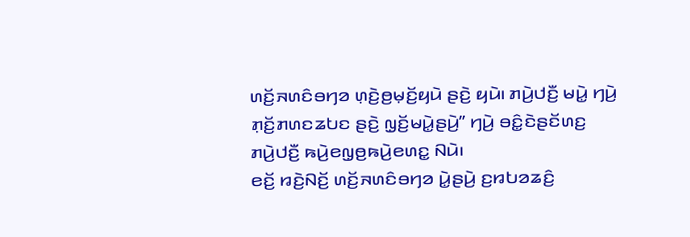ꤛꤢꤩ꤬ꤏꤛꤢꤨꤋꤚꤤ ꤛ꤫ꤢꤧ꤬ꤥ꤬ꤗ꤫ꤢꤩ꤬ꤟꤣꤧ ꤔꤢꤧ꤬ ꤟꤣꤧ꤯ ꤊꤣꤧ꤬ꤓꤢꤪ꤬ ꤗꤣꤧ꤭ ꤚꤣꤧ꤬ ꤊ꤫ꤢꤩ꤬ꤊꤛꤢꤘꤝꤢ ꤔꤢꤧ꤬ ꤜ꤫ꤢꤩ꤬ꤗꤣꤧ꤭ꤔꤣꤧ꤬” ꤚꤣꤧ꤬ ꤋꤢꤨ꤭ꤢꤧꤔꤢꤩꤛꤢ꤬ ꤊꤣꤧ꤬ꤓꤢꤪ꤬ ꤒꤣꤧ꤬ꤕꤜ꤫ꤥ꤬ꤒꤣꤧ꤬ꤕꤛꤢ꤭ ꤡꤣꤧ꤯
ꤕꤢꤩ꤬ ꤙꤢꤧ꤬ꤡꤢꤩ꤬ ꤛꤢꤩ꤬ꤏꤛꤢꤨꤋꤚꤤ ꤣꤧ꤭ꤔꤣꤧ꤬ ꤢ꤬ꤙꤝꤤꤘꤢꤨ꤬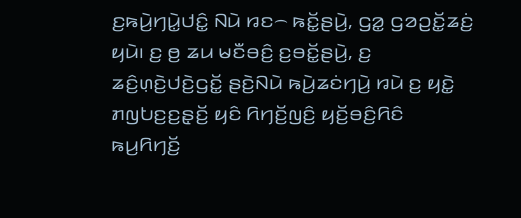ꤢ꤬ꤒꤣꤧ꤬ꤚꤣꤧ꤭ꤓꤢꤨ꤭ ꤡꤣꤧ ꤙꤢ꤮ ꤒꤢꤩ꤭ꤔꤣꤧ꤬, ꤞꤤ꤭ ꤞꤤꤑꤢꤩ꤭ꤘꤢꤦ꤬ ꤟꤣꤧ꤯ ꤢ꤬ ꤥ꤬ ꤘꤣ ꤗꤢꤪꤋꤢꤨ꤬ ꤢ꤬ꤋꤢꤩ꤭ꤔꤣꤧ꤬, ꤢ꤬ ꤘꤢꤨ꤬ꤛ꤫ꤢꤧ꤬ꤓꤢꤧ꤬ꤞꤢꤩ꤭ ꤔꤢꤧ꤬ꤡꤣꤧ ꤒꤣꤧ꤬ꤘꤢꤦꤚꤣꤧ꤬ ꤙꤣꤧ ꤢ꤬ ꤟꤢꤧ꤭ ꤊꤜꤝꤢ꤬ꤢ꤬ꤔ꤫ꤢꤩ꤬ ꤟꤢꤨ ꤖꤚꤢꤩ꤬ꤜꤢꤨ꤬ ꤟꤢꤩ꤬ꤋꤢꤨ꤬ꤖꤢꤨ ꤒꤣ꤬ꤖꤚꤢꤩ꤬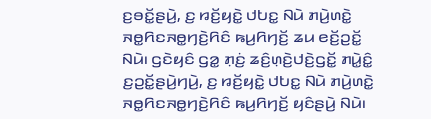ꤢ꤬ꤋꤢꤩ꤭ꤔꤣꤧ꤬, ꤢ꤬ ꤙꤢꤩ꤬ꤟꤢꤧ꤭ ꤓꤝꤢ꤭ ꤡꤣꤧ ꤊꤣꤧ꤬ꤛꤢꤧ꤭ ꤏꤥ꤭ꤖꤢꤏꤥ꤭ꤚꤢꤧ꤬ꤖꤢꤨ ꤒꤣ꤬ꤖꤚꤢꤩ꤬ ꤘꤣ ꤕꤢꤩ꤬ꤑꤢꤩ꤭ ꤡꤣꤧ꤯ ꤞꤢꤧꤟꤢꤨ ꤞꤤ꤭ ꤊ꤫ꤢꤦ꤬ ꤘꤢꤨ꤬ꤛ꤫ꤢꤧ꤬ꤓꤢꤧ꤬ꤞꤢꤩ꤭ ꤊꤣꤧ꤭ꤢꤨ꤭ ꤢ꤬ꤑꤢꤩ꤭ꤔꤣꤧ꤬ꤚꤣꤧ꤬, ꤢ꤬ ꤙꤢꤩ꤬ꤟꤢꤧ꤭ ꤓꤝꤢ꤭ ꤡꤣꤧ ꤊꤣꤧ꤬ꤛꤢꤧ꤭ ꤏꤥ꤭ꤖꤢꤏꤥ꤭ꤚꤢꤧ꤬ꤖꤢꤨ ꤒꤣ꤬ꤖꤚꤢꤩ꤬ ꤟꤢꤨꤔꤣꤧ꤬ ꤡꤣꤧ꤯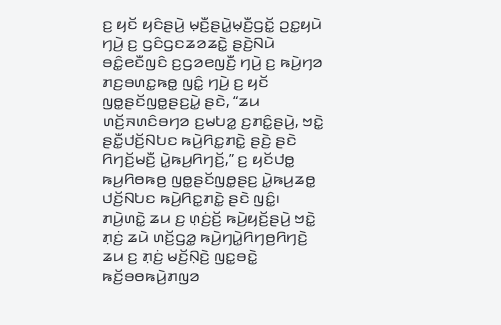ꤢ꤬ ꤟꤢꤩ ꤟꤢꤨꤔꤣꤧ꤬ ꤗ꤫ꤢꤪ꤬ꤔꤣꤧ꤭ꤗ꤫ꤢꤪ꤬ꤞꤢꤩ꤭ ꤑꤢ꤭ꤟꤣꤧ ꤚꤣꤧ꤬ ꤢ꤬ ꤞꤢꤨꤞꤢꤘꤤꤘꤢꤧ꤭ ꤔꤢꤧ꤬ꤡꤣꤧ ꤋꤢꤨ꤭ꤕꤢꤪꤜꤢꤨ ꤢ꤬ꤞꤤꤕꤜꤢꤪ꤬ ꤚꤣꤧ꤬ ꤢ꤬ ꤒꤣꤧ꤬ꤚꤤ ꤊꤢ꤬ꤋꤛꤢ꤭ꤒꤥ꤭ ꤜꤢꤨ꤭ ꤚꤣꤧ꤬ ꤢ꤬ ꤟꤢꤩ ꤜꤥ꤭ꤔꤢꤩꤜꤥ꤭ꤔꤢ꤬ꤣꤧ꤭ ꤔꤢꤧ, “ꤘꤣ ꤛꤢꤩ꤬ꤏꤛꤢꤨꤋꤚꤤ ꤢ꤬ꤗꤝꤤ꤭ ꤢ꤬ꤊꤢꤨ꤭ꤔꤣꤧ꤬, ꤠꤢꤧ꤭ ꤔꤢꤪ꤭ꤓꤢꤩ꤬ꤡꤝꤢ ꤒꤣꤧ꤬ꤖꤢ꤭ꤊꤢꤧ꤭ ꤔꤢꤧ꤬ ꤔꤢꤧ ꤖꤚꤢꤩ꤬ꤗꤢꤪ꤬ ꤣꤧ꤭ꤒꤣ꤬ꤖꤚꤢꤩ꤬,” ꤢ꤬ ꤟꤢꤩꤓꤥ꤭ ꤒꤣ꤬ꤖꤥꤒꤥ꤬ ꤜꤥ꤭ꤔꤢꤩꤜꤥ꤭ꤔꤢ꤬ ꤣꤧ꤭ꤒꤣ꤬ꤘꤥ꤭ ꤓꤢꤩ꤬ꤡꤝꤢ ꤒꤣꤧ꤬ꤖꤢ꤭ꤊꤢꤧ꤭ ꤔꤢꤧ ꤜꤢꤨ꤭꤯
ꤊꤣꤧ꤬ꤛꤢꤧ꤭ ꤘꤣ ꤢ꤬ ꤛ꤫ꤢꤦ꤬ꤢꤩ꤬ ꤒꤣꤧ꤬ꤟꤢꤩ꤬ꤔꤣꤧ꤬ ꤠꤢꤧ꤭ ꤊ꤫ꤢꤦ꤬ ꤘꤣꤧ ꤛꤢꤩ꤬ꤞꤤ꤭ ꤒꤣꤧ꤬ꤚꤣꤧ꤭ꤖꤚꤥ꤬ꤖꤚꤢꤧ꤬ ꤘꤣ ꤢ꤬ ꤊ꤫ꤢꤦ꤬ ꤗꤢꤩ꤬ꤡ꤫ꤢꤧ꤬ ꤜꤢ꤭ꤋꤢꤧ꤭ ꤒꤢꤩ꤬ꤋꤥꤒꤣꤧ꤬ꤊꤜꤤ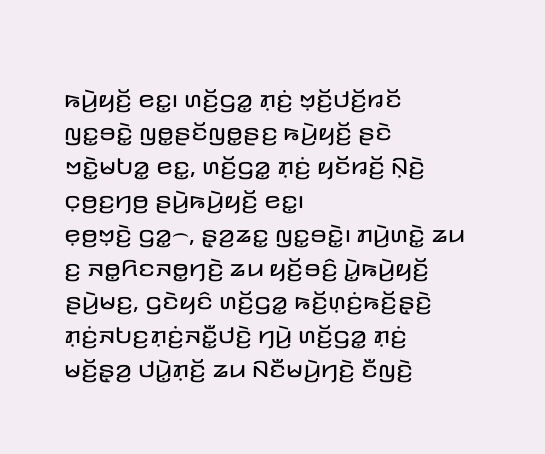ꤒꤣꤧ꤬ꤟꤢꤩ꤬ ꤕꤢ꤭꤯ ꤛꤢꤩ꤬ꤞꤤ꤭ ꤊ꤫ꤢꤦ꤬ ꤠ꤫ꤢꤩ꤬ꤓꤢꤩ꤬ꤙꤢꤩ ꤜꤢ꤭ꤋꤢꤧ꤭ ꤜꤥ꤭ꤔꤢꤩꤜꤥ꤭ꤔꤢ꤬ ꤒꤣꤧ꤬ꤟꤢꤩ꤬ ꤔꤢꤧ ꤠꤢꤧ꤭ꤗꤝꤤ꤭ ꤕꤢ꤭, ꤛꤢꤩ꤬ꤞꤤ꤭ ꤊ꤫ꤢꤦ꤬ ꤟꤢꤩꤙꤢꤩ꤬ ꤡ꤫ꤢꤧ꤬ ꤍ꤫ꤥ꤬ꤢ꤬ꤚꤥ꤬ ꤔꤣꤧ꤬ꤒꤣꤧ꤬ꤟꤢꤩ꤬ ꤕꤢ꤭꤯
ꤕ꤫ꤥ꤬ꤠ꤫ꤢꤧ꤬ ꤞꤤ꤭꤮, ꤔ꤫ꤤ꤬ꤘꤢ꤭ ꤜꤢ꤭ꤋꤢꤧ꤭꤯ ꤊꤣꤧ꤬ꤛꤢꤧ꤭ ꤘꤣ ꤢ꤬ ꤏꤥ꤭ꤖꤢꤏꤥ꤭ꤚꤢꤧ꤬ ꤘꤣ ꤟꤢꤩ꤬ꤋꤢꤨ꤬ ꤣꤧ꤭ꤒꤣꤧ꤬ꤟꤢꤩ꤬ ꤔꤣꤧ꤬ꤗꤢ꤬, ꤞꤢꤧꤟꤢꤨ ꤛꤢꤩ꤬ꤞꤤ꤭ ꤒꤢꤩ꤬ꤛ꤫ꤢꤦ꤬ꤒꤢꤩ꤬ꤔ꤫ꤢꤧ꤬ ꤊ꤫ꤢꤦ꤬ꤏꤝꤢ꤬ꤊ꤫ꤢꤦ꤬ꤏꤢꤪ꤭ꤓꤢꤧ꤬ ꤚꤣꤧ꤬ ꤛꤢꤩ꤬ꤞꤤ꤭ ꤊ꤫ꤢꤦ꤬ ꤗꤢꤩ꤬ꤔ꤫ꤤ꤬ ꤓꤣꤧ꤭ꤊ꤫ꤢꤩ꤬ ꤘꤣ ꤡꤢꤪꤗꤣꤧ꤬ꤚꤢꤧ꤬ ꤢꤪꤜꤢꤧ꤬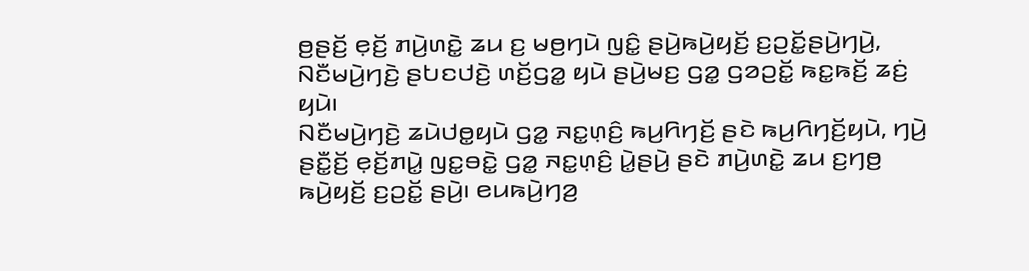ꤥ꤬ꤔꤢꤩ꤬ ꤕ꤫ꤢꤩ꤬ ꤊꤣꤧ꤬ꤛꤢꤧ꤭ ꤘꤣ ꤢ꤬ ꤗꤥ꤬ꤚꤣꤧ ꤜꤢꤨ꤭ ꤔꤣꤧ꤬ꤒꤣꤧ꤬ꤟꤢꤩ꤬ ꤢ꤬ꤑꤢꤩ꤭ꤔꤣꤧ꤬ꤚꤣꤧ꤬, ꤡꤢꤪꤗꤣꤧ꤬ꤚꤢꤧ꤬ ꤔꤝꤢꤓꤢꤧ꤬ ꤛꤢꤩ꤬ꤞꤤ꤭ ꤟꤣꤧ ꤔꤣꤧ꤬ꤗꤢ꤬ ꤞꤤ꤭ ꤞꤤꤑꤢꤩ꤭ ꤒꤢ꤭ꤒꤢꤩ꤬ ꤘꤢꤦ꤬ ꤟꤣꤧ꤯
ꤡꤢꤪꤗꤣꤧ꤬ꤚꤢꤧ꤬ ꤘꤣꤧꤓꤥ꤭ꤟꤣꤧ ꤞꤤ꤭ ꤏꤢ꤭ꤛ꤫ꤢꤨ꤬ ꤒꤣ꤬ꤖꤚꤢꤩ꤬ ꤔꤢꤧ ꤒꤣ꤬ꤖꤚꤢꤩ꤬ꤟꤣꤧ, ꤚꤣꤧ꤬ ꤔꤢꤪ꤭ꤢꤩ꤬ ꤕ꤫ꤢꤩ꤬ꤊꤣꤧ꤭ ꤜꤢ꤭ꤋꤢꤧ꤭ ꤞꤤ꤭ ꤏꤢ꤭ꤛ꤫ꤢꤨ꤬ ꤣꤧ꤭ꤔꤣꤧ꤬ ꤔꤢꤧ ꤊꤣꤧ꤬ꤛꤢꤧ꤭ ꤘꤣ ꤢ꤬ꤚꤥ꤬ ꤒꤣꤧ꤬ꤟꤢꤩ꤬ ꤢ꤬ꤑꤢꤩ꤭ ꤔꤣꤧ꤬꤯ ꤕꤣꤒꤣꤧ꤬ꤚꤤ꤬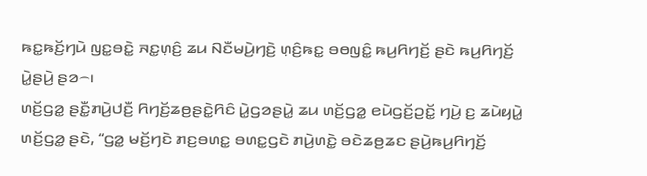ꤒꤢ꤭ꤒꤢꤩ꤬ꤚꤣꤧ ꤜꤢ꤭ꤋꤢꤧ꤭ ꤏꤢ꤭ꤛ꤫ꤢꤨ꤬ ꤘꤣ ꤡꤢꤪꤗꤣꤧ꤬ꤚꤢꤧ꤬ ꤛ꤫ꤢꤨ꤬ꤒꤢ꤭ ꤋꤥꤜꤢꤨ꤭ ꤒꤣ꤬ꤖꤚꤢꤩ꤬ ꤔꤢꤧ ꤒꤣ꤬ꤖꤚꤢꤩ꤬ ꤣꤧ꤭ꤔꤣꤧ꤬ ꤔꤤ꤮꤯
ꤛꤢꤩ꤬ꤞꤤ꤭ ꤔꤢꤪ꤭ꤊꤣꤧ꤬ꤓꤢꤪ꤬ ꤖꤚꤢꤩ꤬ꤘꤥ꤬ꤔꤢꤧ꤭ꤖꤢꤨ ꤣꤧ꤭ꤞꤤꤔꤣꤧ꤭ ꤘꤣ ꤛꤢꤩ꤬ꤞꤤ꤭ ꤕꤣꤧꤞꤢꤩ꤬ꤑꤢꤩ꤭ ꤚꤣꤧ꤬ ꤢ꤬ ꤘꤣꤧꤟꤣꤧ꤭ ꤛꤢꤩ꤬ꤞꤤ꤭ ꤔꤢꤧ, “ꤞꤤ꤭ ꤗꤢꤩ꤬ꤚꤢꤧ ꤊꤢ꤬ꤋꤛꤢ꤭ ꤋꤛꤢ꤭ꤞꤢꤧ ꤊꤣꤧ꤬ꤛꤢꤧ꤭ ꤋꤢꤧꤘꤥ꤬ꤘꤢ ꤔꤣꤧ꤬ꤒꤣ꤬ꤖꤚꤢꤩ꤬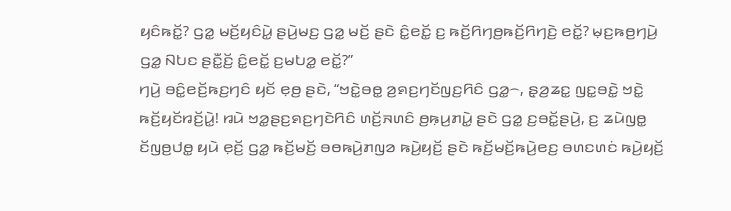ꤟꤢꤨꤒꤢꤩ꤭? ꤞꤤ꤭ ꤗꤢꤩ꤬ꤟꤢꤨꤣꤧ꤭ ꤔꤣꤧ꤬ꤗꤢ꤬ ꤞꤤ꤭ ꤗꤢꤩ꤬ ꤔꤢꤧ ꤢꤨ꤭ꤕꤢꤩ꤭ ꤢ꤬ ꤒꤢꤩ꤬ꤖꤚꤥ꤬ꤒꤢꤩ꤬ꤖꤚꤢꤧ꤬ ꤕꤢꤩ꤭? ꤗ꤫ꤢ꤬ꤒꤥ꤬ꤚꤣꤧ꤬ ꤞꤤ꤭ ꤡꤝꤢ ꤔꤢꤪ꤭ꤢꤩ꤬ ꤢꤨ꤭ꤕꤢꤩ꤭ ꤢ꤬ꤗꤝꤤ꤭ ꤕꤢꤩ꤭?”
ꤚꤣꤧ꤬ ꤋꤢꤨ꤭ꤕꤢꤩ꤬ꤒꤢ꤬ꤚꤢꤨ ꤟꤢꤩ ꤕ꤫ꤥ꤬ ꤔꤢꤧ, “ꤠꤢꤧ꤭ꤋꤥ꤭ ꤤ꤬ꤎꤢ꤬ꤚꤢꤩꤜꤢ꤬ꤖꤢꤨ ꤞꤤ꤭꤮, ꤔ꤫ꤤ꤬ꤘꤢ꤭ ꤜꤢ꤭ꤋꤢꤧ꤭ ꤠꤢꤧ꤭ ꤒꤢꤩ꤬ꤟꤢꤩꤙꤢꤩ꤬ꤣꤧ꤭! ꤙꤣꤧ ꤠꤤ꤭ꤔꤢ꤬ꤎꤢ꤬ꤚꤢꤧꤖꤢꤨ ꤛꤢꤩ꤬ꤏꤛꤢꤨ ꤥ꤬ꤒ꤫ꤣ꤬ꤊꤣꤧ꤭ ꤔꤢꤧ ꤞꤤ꤭ ꤢ꤬ꤋꤢꤩ꤭ꤔꤣꤧ꤬, ꤢ꤬ ꤘꤣꤧꤜꤥ꤭ ꤢꤩꤜꤥ꤬ꤓꤥ꤭ ꤟꤣꤧ ꤕ꤫ꤢꤩ꤬ ꤞꤤ꤭ ꤒꤢꤩ꤬ꤗꤢꤩ꤬ ꤋꤥꤒꤣꤧ꤬ꤊꤜꤤ ꤒꤣꤧ꤬ꤟꤢꤩ꤬ ꤔꤢꤧ ꤒꤢꤩ꤬ꤗꤢꤩ꤬ꤒꤣꤧ꤬ꤕꤢ꤬ ꤋꤛꤢꤛꤢꤦ ꤒꤣꤧ꤬ꤟꤢꤩ꤬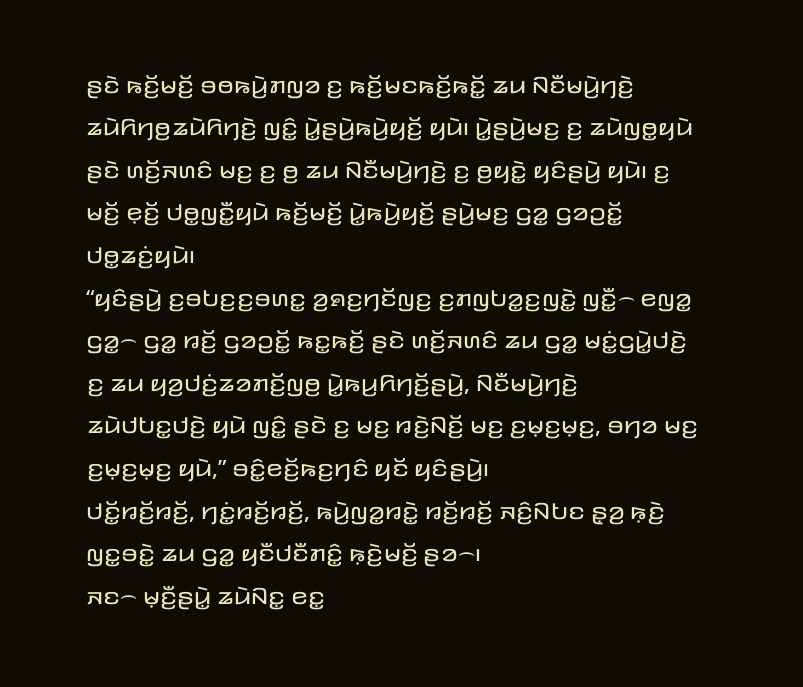ꤔꤢꤧ ꤒꤢꤩ꤬ꤗꤢꤩ꤬ ꤋꤥꤒꤣꤧ꤬ꤊꤜꤤ ꤢ꤬ ꤒꤢꤩ꤬ꤗꤢꤒꤢꤩ꤬ꤒꤢꤩ꤭ ꤘꤣ ꤡꤢꤪꤗꤣꤧ꤬ꤚꤢꤧ꤬ ꤘꤣꤧꤖꤚꤥ꤬ꤘꤣꤧꤖꤚꤢꤧ꤬ ꤜꤢꤨ꤭ ꤣꤧ꤭ꤔꤣꤧ꤬ꤒꤣꤧ꤬ꤟꤢꤩ꤬ ꤟꤣꤧ꤯ ꤣꤧ꤭ꤔꤣꤧ꤬ꤗꤢ꤬ ꤢ꤬ ꤘꤣꤧꤜꤥ꤭ꤟꤣꤧ ꤔꤢꤧ ꤛꤢꤩ꤬ꤏꤛꤢꤨ ꤗꤢ꤬ ꤢ꤬ ꤥ꤬ ꤘꤣ ꤡꤢꤪꤗꤣꤧ꤬ꤚꤢꤧ꤬ ꤢ꤬ ꤥ꤬ꤟꤢꤧ꤭ ꤟꤢꤨꤔꤣꤧ꤬ ꤟꤣꤧ꤯ ꤢ꤬ ꤗꤢꤩ꤬ ꤕ꤫ꤢꤩ꤬ ꤓꤥ꤭ꤜꤢꤪ꤭ꤟꤣꤧ ꤒꤢꤩ꤬ꤗꤢꤩ꤬ ꤣꤧ꤭ꤒꤣꤧ꤬ꤟꤢꤩ꤬ ꤔꤣꤧ꤬ꤗꤢ꤬ ꤞꤤ꤭ ꤞꤤꤑꤢꤩ꤭ ꤓꤥ꤭ꤘꤢꤦ꤬ꤟꤣꤧ꤯
“ꤟꤢꤨꤔꤣꤧ꤬ ꤢ꤬ꤋꤝꤢ꤬ꤢ꤬ꤋꤛꤢ꤭ ꤤ꤬ꤎꤢ꤬ꤚꤢꤩꤜꤢ꤬ ꤢ꤬ꤊꤜꤝꤤ꤭ꤢ꤬ꤜꤢꤧ꤭ ꤜꤢꤪ꤭꤮ ꤕꤜꤤ꤭ ꤞꤤ꤭꤮ ꤞꤤ꤭ ꤙꤢꤩ꤬ ꤞꤤꤑꤢꤩ꤭ ꤒꤢ꤭ꤒꤢꤩ꤬ ꤔꤢꤧ ꤛꤢꤩ꤬ꤏꤛꤢꤨ ꤘꤣ ꤞꤤ꤭ ꤗꤢꤦ꤭ꤞꤣꤧ꤭ꤓꤢꤧ꤬ ꤢ꤬ ꤘꤣ ꤟꤤ꤬ꤓꤢꤦ꤬ꤘꤤꤊꤢꤩ꤬ꤜꤥ꤬ ꤣꤧ꤭ꤒꤣ꤬ꤖꤚꤢꤩ꤬ꤔꤣꤧ꤬, ꤡꤢꤪꤗꤣꤧ꤬ꤚꤢꤧ꤬ ꤘꤣꤧꤓꤝꤢ꤭ꤓꤢꤧ꤬ ꤟꤣꤧ ꤜꤢꤨ꤭ ꤔꤢꤧ ꤢ꤬ ꤗꤢ꤬ ꤙꤢꤧ꤬ꤡꤢꤩ꤬ ꤗꤢ꤬ ꤢ꤬ꤗ꤫ꤢ꤬ꤗ꤫ꤢ꤬, ꤋꤚꤤ ꤗꤢ꤬ ꤢ꤬ꤗ꤫ꤢ꤬ꤗ꤫ꤢ꤬ ꤟꤣꤧ,” ꤋꤢꤨ꤭ꤕꤢꤩ꤬ꤒꤢ꤬ꤚꤢꤨ ꤟꤢꤩ ꤟꤢꤨꤔꤣꤧ꤬꤯
ꤓꤢꤩ꤭ꤙꤢꤩ꤬ꤙꤢꤩ꤬, ꤚꤢꤦ꤭ꤙꤢꤩ꤬ꤙꤢꤩ꤬, ꤒꤣꤧ꤬ꤜꤤ꤭ꤙꤢꤧ꤭ ꤙꤢꤩ꤬ꤙꤢꤩ꤬ ꤏꤢꤨ꤬ꤡꤝꤢ ꤔ꤫ꤤ꤬ ꤒ꤫ꤢꤧ꤬ ꤜꤢ꤭ꤋꤢꤧ꤭ ꤘꤣ ꤞꤤ꤭ ꤟꤢꤪꤓꤢꤪꤊꤢꤨ꤭ ꤒ꤫ꤢꤧ꤬ꤗꤢꤩ꤬ ꤔꤤ꤮꤯
ꤏꤢ꤮ ꤗ꤫ꤢꤪ꤬ꤔꤣꤧ꤭ ꤘꤣꤧꤡꤢ꤭ ꤕꤢ꤭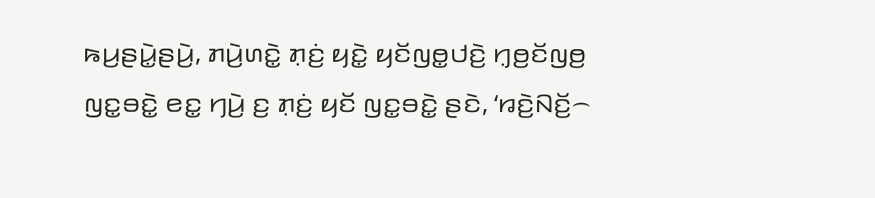ꤒꤣ꤬ꤔꤣꤧ꤭ꤔꤣꤧ꤬, ꤊꤣꤧ꤬ꤛꤢꤧ꤭ ꤊ꤫ꤢꤦ꤬ ꤟꤢꤧ꤭ ꤟꤢꤩꤜꤥ꤭ꤓꤢꤧ꤬ ꤚ꤫ꤥ꤬ꤢꤩꤜꤥ꤬ ꤜꤢ꤭ꤋꤢꤧ꤭ ꤕꤢ꤭ ꤚꤣꤧ꤬ ꤢ꤬ ꤊ꤫ꤢꤦ꤬ ꤟꤢꤩ ꤜꤢ꤭ꤋꤢꤧ꤭ ꤔꤢꤧ, ‘ꤙꤢꤧ꤬ꤡꤢꤩ꤬꤮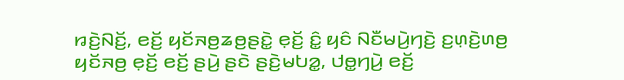ꤙꤢꤧ꤬ꤡꤢꤩ꤬, ꤕꤢꤩ꤬ ꤟꤢꤩꤏꤥ꤬ꤘꤥ꤬ꤔꤢꤧ꤭ ꤕ꤫ꤢꤩ꤬ ꤢꤨ꤭ ꤟꤢꤨ ꤡꤢꤪꤗꤣꤧ꤬ꤚꤢꤧ꤬ ꤢ꤬ꤛ꤫ꤢꤧ꤬ꤛꤥ꤬ ꤟꤢꤩꤏꤥ꤬ ꤕ꤫ꤢꤩ꤬ ꤕꤢꤩ꤬ ꤔꤣꤧ꤬ ꤔꤢꤧ ꤔꤢꤧ꤬ꤗꤝꤤ꤭, ꤓꤥ꤭ꤚꤣꤧ꤬ ꤕꤢꤩ꤬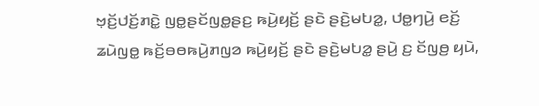ꤠ꤫ꤢꤩ꤬ꤓꤢꤩ꤬ꤊꤢꤧ꤭ ꤜꤥ꤭ꤔꤢꤩꤜꤥ꤭ꤔꤢ꤬ ꤒꤣꤧ꤬ꤟꤢꤩ꤬ ꤔꤢꤧ ꤔꤢꤧ꤬ꤗꤝꤤ꤭, ꤓꤥ꤭ꤚꤣꤧ꤬ ꤕꤢꤩ꤬ ꤘꤣꤧꤜꤥ꤭ ꤒꤢꤩ꤬ꤋꤥꤒꤣꤧ꤬ꤊꤜꤤ ꤒꤣꤧ꤬ꤟꤢꤩ꤬ ꤔꤢꤧ ꤔꤢꤧ꤬ꤗꤝꤤ꤭ ꤔꤣꤧ꤬ ꤢ꤬ ꤢꤩꤜꤥ꤬ ꤟꤣꤧ,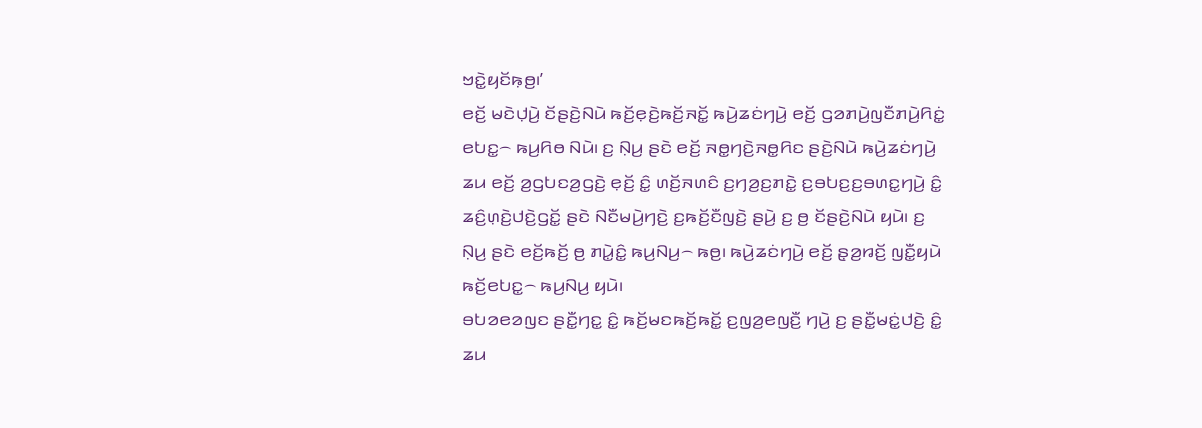ꤠꤢꤧ꤭ꤟꤢꤩꤒ꤫ꤥ꤬꤯’
ꤕꤢꤩ꤬ ꤗꤢꤧꤓ꤫ꤣꤧ꤬ ꤢꤩꤔꤢꤧ꤬ꤡꤣꤧ ꤒꤢꤩ꤬ꤕ꤫ꤢꤧ꤬ꤒꤢꤩ꤬ꤏꤢꤩ꤭ ꤒꤣꤧ꤬ꤘꤢꤦꤚꤣꤧ꤬ ꤕꤢꤩ꤬ ꤞꤤꤊꤣꤧ꤬ꤜꤢꤪꤊꤣꤧ꤬ꤖꤢꤦ꤭ ꤕꤝꤢ꤭꤮ ꤒꤣ꤬ꤖꤥ ꤡꤣꤧ꤯ ꤢ꤬ ꤡ꤫ꤣ꤬ ꤔꤢꤧ ꤕꤢꤩ꤬ ꤏꤥ꤭ꤚꤢꤧ꤬ꤏꤥ꤭ꤖꤢ ꤔꤢꤧ꤬ꤡꤣꤧ ꤒꤣꤧ꤬ꤘꤢꤦꤚꤣꤧ꤬ ꤘꤣ ꤕꤢꤩ꤬ ꤤ꤬ꤞꤝꤢꤤ꤬ꤞꤢꤧ꤬ ꤕ꤫ꤢꤩ꤬ ꤢꤨ꤭ ꤛꤢꤩ꤬ꤏꤛꤢꤨ ꤢ꤬ꤚꤤ꤬ꤢ꤬ꤊꤢꤧ꤭ ꤢ꤬ꤋꤝꤢ꤬ꤢ꤬ꤋꤛꤢ꤭ꤚꤣꤧ꤬ ꤢꤨ꤭ ꤘꤢꤨ꤬ꤛ꤫ꤢꤧ꤬ꤓꤢꤧ꤬ꤞꤢꤩ꤭ ꤔꤢꤧ ꤡꤢꤪꤗꤣꤧ꤬ꤚꤢꤧ꤬ ꤢ꤬ꤒꤢꤩ꤬ꤢꤪꤜꤢꤧ꤬ ꤔꤣꤧ꤬ ꤢ꤬ ꤥ꤬ ꤢꤩꤔꤢꤧ꤬ꤡꤣꤧ ꤟꤣꤧ꤯ ꤢ꤬ ꤡ꤫ꤣ꤬ ꤔꤢꤧ ꤕꤢꤩ꤬ꤒꤢꤩ꤬ ꤥ꤬ ꤊꤣꤧ꤭ꤢꤨ꤭ ꤒꤣ꤬ꤡꤣ꤬꤮ ꤒꤥ꤬꤯ ꤒꤣꤧ꤬ꤘꤢꤦꤚꤣꤧ꤬ ꤕꤢꤩ꤬ ꤔ꤫ꤤ꤬ꤙꤢꤩ꤬ ꤜꤢꤪ꤭ꤟꤣꤧ ꤒꤢꤩ꤬ꤕꤝꤢ꤭꤮ ꤒꤣ꤬ꤡꤣ꤬ ꤟꤣꤧ꤯
ꤋꤝꤤꤕꤤꤜꤢ ꤔꤢꤪ꤭ꤚꤢ꤭ ꤢꤨ꤭ ꤒꤢꤩ꤬ꤗꤢꤒꤢꤩ꤬ꤒꤢꤩ꤭ ꤢ꤬ꤜꤤ꤬ꤕꤜꤢꤪ꤬ ꤚꤣꤧ꤬ ꤢ꤬ ꤔꤢꤪ꤭ꤗꤢꤦ꤭ꤓꤢꤧ꤬ ꤢꤨ꤭ ꤘꤣ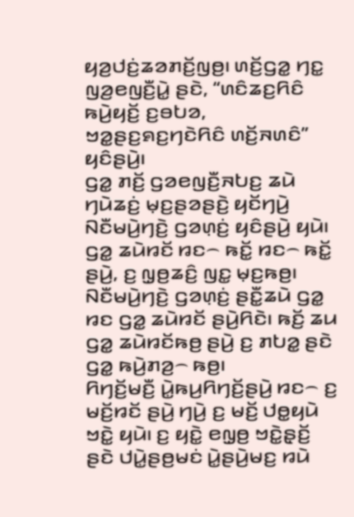ꤟꤤ꤬ꤓꤢꤦ꤬ꤘꤤꤊꤢꤩ꤬ꤜꤥ꤬꤯ ꤛꤢꤩ꤬ꤞꤤ꤭ ꤚꤢ꤭ ꤜꤤ꤬ꤕꤜꤢꤪ꤬ꤣꤧ꤭ ꤔꤢꤧ, “ꤛꤢꤨꤘꤢ꤬ꤖꤢꤨ ꤒꤣꤧ꤬ꤟꤢꤩ꤬ ꤢ꤬ꤋꤝꤤ, ꤠꤤ꤭ꤔꤢ꤬ꤎꤢ꤬ꤚꤢꤧꤖꤢꤨ ꤛꤢꤩ꤬ꤏꤛꤢꤨ” ꤟꤢꤨꤔꤣꤧ꤬꤯
ꤞꤤ꤭ ꤊꤢꤩ꤬ ꤞꤤꤕꤜꤢꤪ꤬ꤏꤝꤢ꤬ ꤘꤣꤧ ꤚꤣꤧꤘꤢꤦ꤬ ꤗ꤫ꤢ꤬ꤔꤤꤔꤢꤧ꤬ ꤟꤢꤩꤚꤣꤧ꤬ ꤡꤢꤪꤗꤣꤧ꤬ꤚꤢꤧ꤬ ꤞꤤꤛ꤫ꤢꤦ꤬ ꤟꤢꤨꤔꤣꤧ꤬ ꤟꤣꤧ꤯ ꤞꤤ꤭ ꤘꤣꤧꤙꤢꤩ ꤙꤢ꤮ ꤒꤢꤩ꤭ ꤙꤢ꤮ ꤒꤢꤩ꤭ ꤔꤣꤧ꤬, ꤢ꤬ ꤜ꤫ꤥ꤬ꤘꤢꤨ꤬ ꤜꤢ꤭ ꤗ꤫ꤢ꤬ꤒꤥ꤬꤯ ꤡꤢꤪꤗꤣꤧ꤬ꤚꤢꤧ꤬ ꤞꤤꤛ꤫ꤢꤦ꤬ ꤔꤢꤪ꤭ꤘꤣꤧ ꤞꤤ꤭ ꤙꤢ ꤞꤤ꤭ ꤘꤣꤧꤙꤢꤩ ꤔꤣꤧ꤬ꤖꤢꤧ꤯ ꤒꤢꤩ꤬ ꤘꤣ ꤞꤤ꤭ ꤘꤣꤧꤙꤢꤩꤒꤥ꤬ ꤔꤣꤧ꤬ ꤢ꤬ ꤊꤝꤤ꤭ ꤔꤢꤧ ꤞꤤ꤭ ꤒꤣꤧ꤬ꤊꤤ꤬꤮ ꤒꤥ꤬꤯
ꤖꤚꤢꤩ꤬ꤗꤢꤪ꤬ ꤣꤧ꤭ꤒꤣ꤬ꤖꤚꤢꤩ꤬ꤔꤣꤧ꤬ ꤙꤢ꤮ ꤢ꤬ ꤗꤢꤩ꤬ꤙꤢꤩ ꤔꤣꤧ꤬ ꤚꤣꤧ꤬ ꤢ꤬ ꤗꤢꤩ꤬ ꤓꤥ꤭ꤟꤣꤧ ꤠꤢꤧ꤭ ꤟꤣꤧ꤯ ꤢ꤬ ꤟꤢꤧ꤭ ꤕꤜ꤫ꤥ꤬ ꤠꤢꤧ꤭ꤔ꤫ꤢꤩ꤬ ꤔꤢꤧ ꤓꤣꤧ꤭ꤔꤥ꤬ꤗꤢꤦ ꤣꤧ꤭ꤔꤣꤧ꤬ꤗꤢ꤬ ꤙꤣꤧ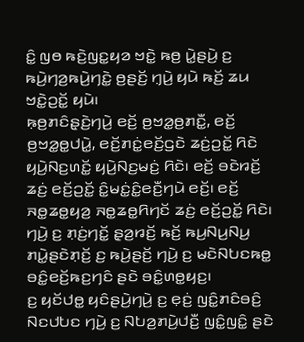ꤢꤨ꤭ ꤜꤥ ꤒꤢꤧ꤬ꤜꤢ꤭ꤟꤤ ꤠꤢꤧ꤭ ꤒꤥ꤬ ꤣꤧ꤭ꤔꤣꤧ꤬ ꤢ꤬ ꤒꤣꤧ꤬ꤚꤤ꤬ꤒꤣꤧ꤬ꤚꤢꤧ꤭ ꤥ꤬ꤔꤢꤩ꤬ ꤚ꤫ꤣꤧ꤬ ꤟꤣꤧ ꤒꤢꤩ꤬ ꤘꤣ ꤠꤢꤧ꤭ꤑꤢꤩ꤭ ꤟꤣꤧ꤯
ꤒ꤫ꤥ꤬ꤊꤢꤨꤔ꤫ꤢꤧ꤬ꤚꤣꤧ꤬ ꤕꤢꤩ꤬ ꤥ꤬ꤠꤤ꤭ꤥ꤬ꤊꤢꤪ꤭, ꤕꤢꤩ꤬ ꤥ꤬ꤠꤤ꤭ꤥ꤭ꤓꤣꤧ꤭, ꤕꤢꤩ꤬ꤊꤢꤦ꤭ꤕꤢꤩ꤬ꤞꤢꤧ ꤘꤢꤦ꤬ꤑꤢꤩ꤭ ꤖꤢꤧ ꤟꤣꤧ꤬ꤡꤢ꤬ꤛꤢꤩ꤭ ꤟꤣꤧ꤬ꤡꤢ꤬ꤗꤢꤦ꤬ ꤖꤢꤧ꤯ ꤕꤢꤩ꤬ ꤋꤢꤧꤙꤢꤩ꤬ ꤘꤢꤦ꤬ ꤕꤢꤩ꤬ꤑꤢꤩ꤭ ꤢꤨ꤭ꤗꤢꤦ꤭ꤢꤨ꤭ꤕꤢꤪ꤬ꤚꤣꤧ ꤕꤢꤩ꤬꤯ ꤕꤢꤩ꤬ ꤏꤥ꤭ꤘꤥ꤭ꤟꤤ꤬ ꤏꤥ꤭ꤘꤥ꤭ꤖꤚꤢꤩ ꤘꤢꤦ꤬ ꤕꤢꤩ꤬ꤑꤢꤩ꤭ ꤖꤢꤧ꤯
ꤚꤣꤧ꤬ ꤢ꤬ ꤊ꤫ꤢꤦ꤬ꤚꤢꤩ꤭ ꤔ꤫ꤤ꤬ꤙꤢꤩ꤬ ꤒꤢꤩ꤬ ꤒꤣ꤬ꤡꤣ꤬ꤡꤣ꤬ ꤊꤣꤧ꤭ꤔꤢꤧꤊ꤫ꤢꤩ꤬ ꤢ꤬ ꤒꤣꤧ꤬ꤔꤢꤩ꤬ ꤚꤣꤧ꤬ ꤢ꤬ ꤗꤢꤧꤡꤝꤢꤒꤥ꤭ ꤋꤢꤨ꤭ꤕꤢꤩ꤬ꤒꤢ꤬ꤚꤢꤨ ꤔꤢꤧ ꤋꤢꤨ꤭ꤛꤥ꤭ꤟꤢ꤬꤯
ꤢ꤬ ꤟꤢꤩꤓꤥ꤭ ꤟꤢꤨꤔꤣꤧ꤬ꤚꤣꤧ꤬ ꤢ꤬ ꤕ꤫ꤢꤦ꤬ ꤜꤢꤨ꤭ꤊꤢꤨꤋꤢꤨ꤬ ꤡꤢꤓꤝꤢ ꤚꤣꤧ꤬ ꤢ꤬ ꤡꤝꤤ꤬ꤊꤣꤧ꤬ꤓꤢꤪ꤬ ꤜꤢꤨ꤭ꤜꤢꤨ꤭ ꤔꤢꤧ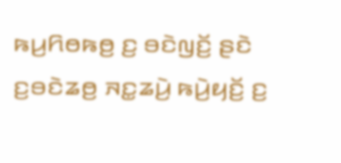ꤒꤣ꤬ꤖꤥꤒꤥ꤬ ꤢ꤬ ꤋꤢꤧꤜꤢꤩ꤬ ꤔꤢꤧ ꤢ꤬ꤋꤢꤧꤘꤥ꤬ ꤏꤢ꤭ꤘꤣꤧ꤬ ꤒꤣꤧ꤬ꤟꤢꤩ꤬ ꤢ꤬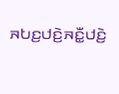ꤏꤝꤢ꤬ꤓꤢꤧ꤬ꤏꤢꤪ꤭ꤓꤢꤧ꤬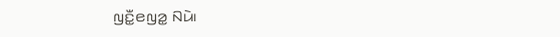ꤜꤢꤪ꤭ꤕꤜꤤ꤭ ꤡꤣꤧ꤯